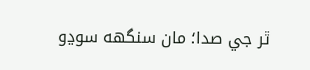ٿر جي صدا؛ مان سنگهه سوڍو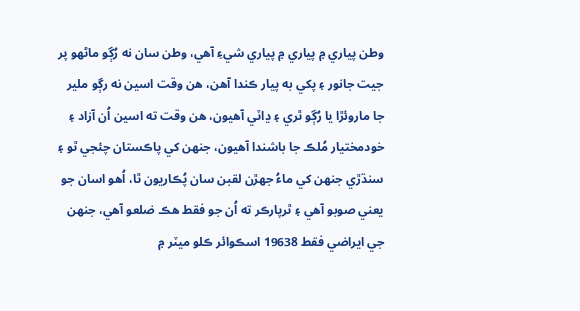وطن پياري ۾ پياري ۾ پياري شيءِ آهي، وطن سان نه رُڳو ماڻهو پر جيت جانور ۽ پکي به پيار ڪندا آهن، هن وقت اسين نه رڳو ملير جا ماروئڙا يا رُڳو ٿري ۽ ڍاٽي آهيون، هن وقت ته اسين اُن آزاد ۽ خودمختيار مُلڪ جا باشندا آهيون، جنهن کي پاڪستان چئجي ٿو ۽ سنڌڙي جنهن کي ماءُ جهڙن لقبن سان پُڪاريون ٿا، اُهو اسان جو يعني صوبو آهي ۽ ٿرپارڪر ته اُن جو فقط هڪ ضلعو آهي، جنهن جي ايراضي فقط 19638 اسڪوائر ڪلو ميٽر ۾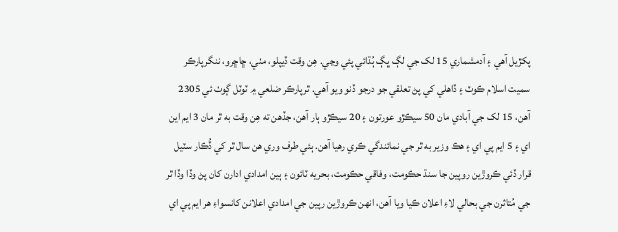پکڙيل آهي ۽ آدمشماري 15 لک جي لڳ ڀڳ ٻُڌائي پئي وڃي. هِن وقت ڏيپلو، مٺي، ڇاڇرو، ننگرپارڪر سميت اسلام ڪوٽ ۽ ڏاهلي کي پڻ تعلقي جو درجو ڏنو ويو آهي. ٿرپارڪر ضلعي ۾ ٽوٽل ڳوٺ ئي 2305 آهن، 15 لک جي آبادي مان 50 سيڪڙو عورتون ۽ 20 سيڪڙو ٻار آهن، جڏهن ته هِن وقت به ٿر مان 3 ايم اين اي ۽ 5 ايم پي اي ۽ هڪ وزير به ٿر جي نمائندگي ڪري رهيا آهن. ٻئي طرف وري هن سال ٿر کي ڏُڪار سٽيل قرار ڏئي ڪروڙين روپين جا سنڌ حڪومت، وفاقي حڪومت، بحريه ٽائون ۽ ٻين امدادي ادارن کان پڻ وڏا وڏا ٿر جي مُتاثرن جي بحالي لاءِ اعلان ڪيا ويا آهن، انهن ڪروڙين رپين جي امدادي اعلانن کانسواءِ هر ايم پي اي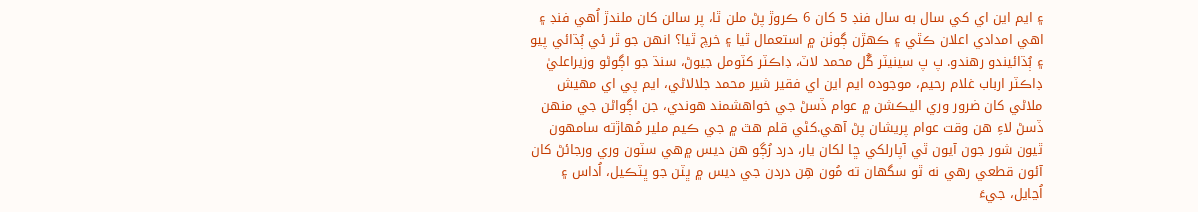۽ ايم اين اي کي سال به سال فنڊ 5 کان 6 ڪروڙ پڻ ملن ٿا، پر سالن کان ملندڙ اُهي فنڊ ۽ اهي امدادي اعلان ڪٿي ۽ ڪهڙن ڳوٺن ۾ استعمال ٿيا ۽ خرچ ٿيا؟ انهن جو ٿر ئي ٻُڌائي پيو ۽ ٻُڌائيندو رهندو. پ پ سينيٽر گُل محمد لاٽ، ڊاڪٽر کٽومل جيوڻ، سنڌ جو اڳوڻو وزيراعليٰ ڊاڪٽر ارباب غلام رحيم، موجوده ايم اين اي فقير شير محمد جلالاڻي، ايم پي اي مهيش ملاڻي کان ضرور وري اليڪشن ۾ عوام ڏسڻ جي خواهشمند هوندي، جن اڳواڻن جي منهن ڏسڻ لاءِ هن وقت عوام پريشان پڻ آهي.کڻي قلم هٿ ۾ جي ڪيم ملير مُهاڙته سامهون ٿيون شور جون آيون ٿي آپارلکي ڇا لکان يار، درد رُڳو هن ديس ۾هي سٽون وري ورجائڻ کان آئون قطعي رهي نه ٿو سگهان ته مُون هِن دردن جي ديس ۾ ڀٽن جو ڀٽڪيل، اُداس ۽ اُڃايل، جيءَ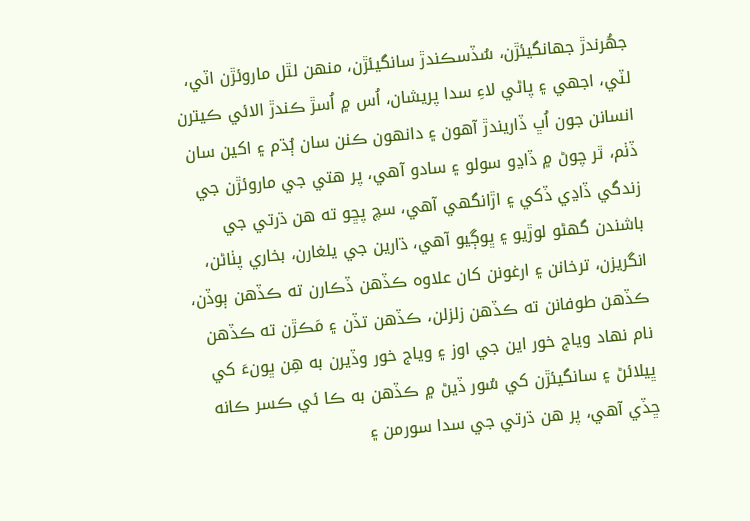جهُرندڙ جهانگيئڙن، سُڏسڪندڙ سانگيئڙن، منهن لٿل ماروئڙن اٽي، لٽي، اجهي ۽ پاڻي لاءِ سدا پريشان، اُس ۾ اُسڙ ڪندڙ الائي ڪيترن انسانن جون اُڀ ڏاريندڙ آهون ۽ دانهون ڪنن سان ٻُڌم ۽ اکين سان ڏٺم، ٿر چوڻ ۾ ڏاڍو سولو ۽ سادو آهي، پر هتي جي ماروئڙن جي زندگي ڏاڍي ڏکي ۽ اڙانگهي آهي، سچ پڇو ته هن ڌرتي جي باشندن گهڻو لوڙيو ۽ ڀوڳيو آهي، ڌارين جي يلغارن، بخاري پٺاڻن، انگريزن، ترخانن ۽ ارغونن کان علاوه ڪڏهن ڏڪارن ته ڪڏهن ٻوڏن، ڪڏهن طوفانن ته ڪڏهن زلزلن، ڪڏهن تڏن ۽ مَڪڙن ته ڪڏهن نام نهاد وياج خور اين جي اوز ۽ وياج خور وڏيرن به هِن ڀونءَ کي ڀيلائڻ ۽ سانگيئڙن کي سُور ڏيڻ ۾ ڪڏهن به ڪا ئي ڪسر ڪانه ڇڏي آهي، پر هن ڌرتي جي سدا سورمن ۽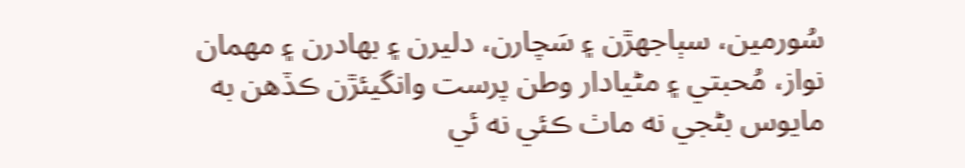سُورمين، سٻاجهڙن ۽ سَچارن، دليرن ۽ بهادرن ۽ مهمان نواز، مُحبتي ۽ مڻيادار وطن پرست وانگيئڙن ڪڏهن به مايوس بڻجي نه ماٺ ڪئي نه ئي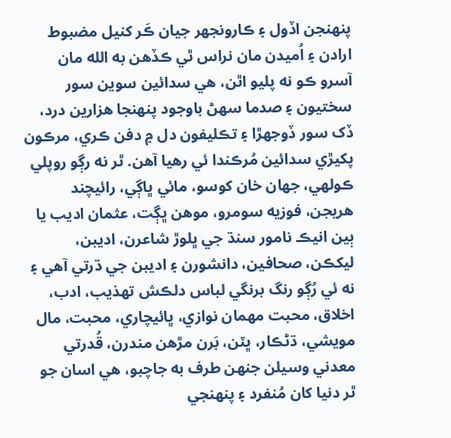پنهنجن اڏول ۽ ڪارونجهر جيان ڪَر کنيل مضبوط ارادن ۽ اُميدن مان نراس ٿي ڪڏهن به الله مان آسرو ڪو نه پليو اٿن، هي سدائين سوين سور سختيون ۽ صدما سهڻ باوجود پنهنجا هزارين درد، ڏک سور ڏوجهڙا ۽ تڪليفون دل ۾ دفن ڪري، مرڪون پکيڙي سدائين مُرڪندا ئي رهيا آهن. ٿر نه رڳو روپلي ڪولهي، جهان خان کوسو، مائي ڀاڳي، رائيچند هريجن، فوزيه سومرو، موهن ڀڳت، عثمان اديب يا ٻين انيڪ نامور سنڌ جي ڀلوڙ شاعرن، اديبن، ليکڪن، صحافين، دانشورن ۽ اديبن جي ڌرتي آهي ۽ نه ئي رُڳو رنگ برنگي لباس دلڪش تهذيب، ادب، اخلاق، محبت مهمان نوازي، ڀائيچاري، محبت، مال مويشي، ڌڻڪار، ڀٽن، بَرن مڙهن مندرن، قُدرتي معدني وسيلن جنهن طرف به جاچبو، هي اسان جو ٿر دنيا کان مُنفرد ۽ پنهنجي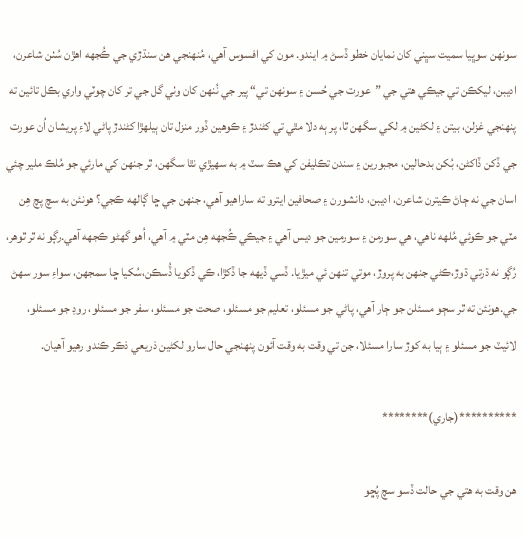سونهن سوڀيا سميت سڀني کان نمايان خطو ڏسڻ ۾ ايندو. مون کي افسوس آهي، مُنهنجي هن سنڌڙي جي ڪُجهه اهڙن سُٺن شاعرن، اديبن، ليکڪن تي جيڪي هتي جي ”عورت جي حُسن ۽ سونهن تي“ پير جي نُنهن کان وٺي گل جي تر کان چوٽي واري بڪل تائين ته پنهنجي غزلن، بيتن ۽ لکڻين ۾ لکي سگهن ٿا، پر ٻه دلا مٿي تي کڻندڙ ۽ ڪوهين ڏور منزل تان ٻيلهڙا کڻندڙ پاڻي لاءِ پريشان اُن عورت جي ڏکن ڏاکڻن، بُکن بدحالين، مجبورين ۽ سندن تڪليفن کي هڪ سٽ ۾ به سهيڙي نٿا سگهن، ٿر جنهن کي مارئي جو مُلڪ ملير چئي اسان جي نه ڄاڻ ڪيترن شاعرن، اديبن، دانشورن ۽ صحافين ايترو ته ساراهيو آهي، جنهن جي ڇا ڳالهه ڪجي؟ هونئن به سچ پچ هِن مٽي جو ڪوئي مُلهه ناهي، هي سورمن ۽ سورمين جو ديس آهي ۽ جيڪي ڪُجهه هِن مٽي ۾ آهي، اُهو گهڻو ڪجهه آهي.رڳو نه ٿر ٿوهر، رُڳو نه ڌرتي ڌوڙ،ڪڻي جنهن به پروڙ، موتي تنهن ئي ميڙيا. ڏسي ڏيهه جا ڏکڙا، ڪي ڏکويا ڏُسڪن،سُکيا ڇا سمجهن، سواءِ سور سهڻ جي.هونئن ته ٿر سڄو مسئلن جو ڄار آهي، پاڻي جو مسئلو، تعليم جو مسئلو، صحت جو مسئلو، سفر جو مسئلو، روڊ جو مسئلو، لائيٽ جو مسئلو ۽ ٻيا به کوڙ سارا مسئلا، جن تي وقت به وقت آئون پنهنجي حال سارو لکڻين ذريعي ذڪر ڪندو رهيو آهيان.

**********(جاري)********

هن وقت به هتي جي حالت ڏسو سچ پُڇو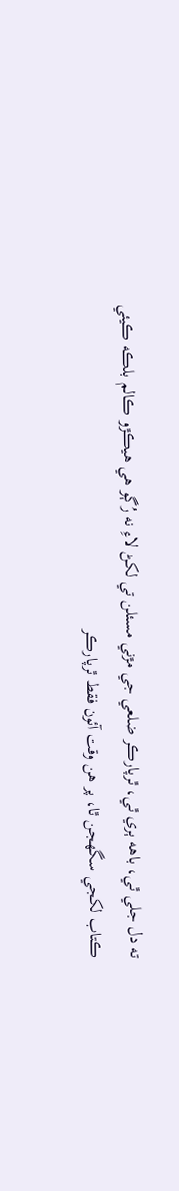ته دل جلي ٿي، باهه ٻري ٿي، ٿرپارڪر ضلعي جي مڙني مسئلن تي لکڻ لاءِ نه رُڳو هي هيڪڙو ڪالم بلڪه ڪيئي ڪتاب لکجي سگهجن ٿا، پر هن وقت آئون فقط ٿرپارڪر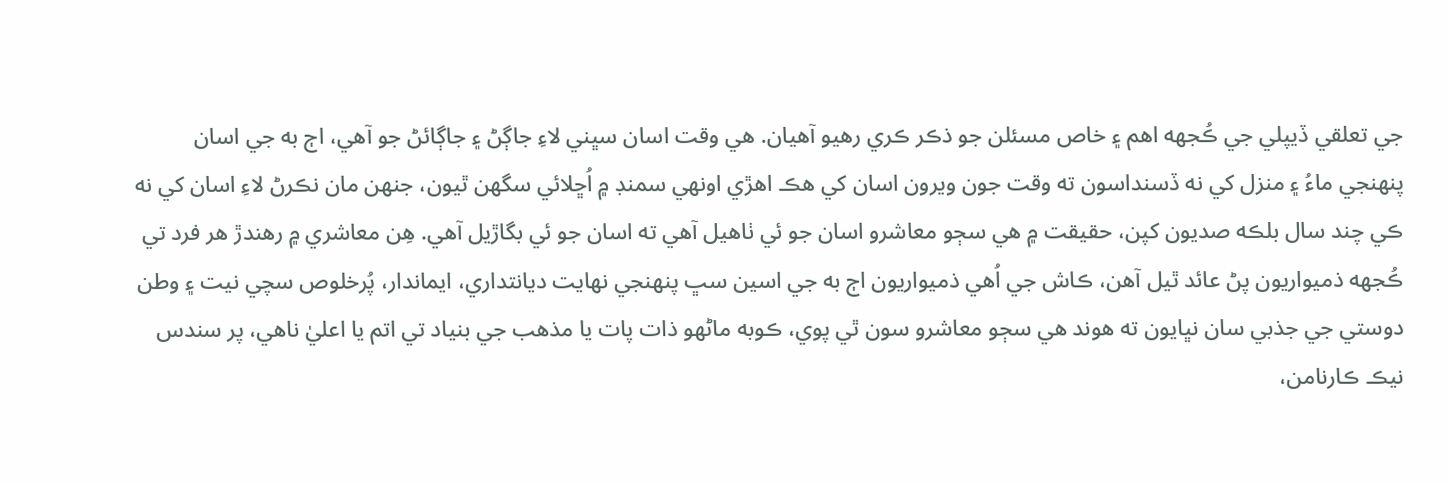جي تعلقي ڏيپلي جي ڪُجهه اهم ۽ خاص مسئلن جو ذڪر ڪري رهيو آهيان. هي وقت اسان سڀني لاءِ جاڳڻ ۽ جاڳائڻ جو آهي، اڄ به جي اسان پنهنجي ماءُ ۽ منزل کي نه ڏسنداسون ته وقت جون ويرون اسان کي هڪ اهڙي اونهي سمنڊ ۾ اُڇلائي سگهن ٿيون، جنهن مان نڪرڻ لاءِ اسان کي نه ڪي چند سال بلڪه صديون کپن، حقيقت ۾ هي سڄو معاشرو اسان جو ئي ٺاهيل آهي ته اسان جو ئي بگاڙيل آهي. هِن معاشري ۾ رهندڙ هر فرد تي ڪُجهه ذميواريون پڻ عائد ٿيل آهن، ڪاش جي اُهي ذميواريون اڄ به جي اسين سڀ پنهنجي نهايت ديانتداري، ايماندار، پُرخلوص سچي نيت ۽ وطن دوستي جي جذبي سان نڀايون ته هوند هي سڄو معاشرو سون ٿي پوي، ڪوبه ماڻهو ذات پات يا مذهب جي بنياد تي اتم يا اعليٰ ناهي، پر سندس نيڪ ڪارنامن،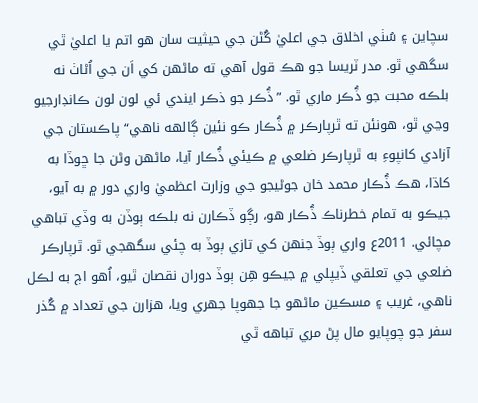سچاين ۽ سُٺي اخلاق جي اعليٰ گُڻن جي حيثيت سان هو اتم يا اعليٰ ٿي سگهي ٿو. مدر ٽريسا جو هڪ قول آهي ته ماڻهن کي اَن جي اُڻاٺ نه بلڪه محبت جو ڏُڪر ماري ٿو. ”ڏُڪر جو ذڪر ايندي ئي لون لون ڪانڊارجيو وڃي ٿو، هونئن ته ٿرپارڪر ۾ ڏُڪار ڪو نئين ڳالهه ناهي“ پاڪستان جي آزادي کانپوءِ به ٿرپارڪر ضلعي ۾ ڪيئي ڏُڪار آيا، ماڻهن وڻن جا ڇوڏا به کاڌا، هڪ ڏُڪار محمد خان جوڻيجو جي وزارت اعظميٰ واري دور ۾ به آيو، جيڪو به تمام خطرناڪ ڏُڪار هو، رڳو ڏڪارن نه بلڪه ٻوڏن به وڏي تباهي مچائي. 2011ع واري ٻوڏ جنهن کي تازي ٻوڏ به چئي سگهجي ٿو. ٿرپارڪر ضلعي جي تعلقي ڏيپلي ۾ جيڪو هِن ٻوڏ دوران نقصان ٿيو، اُهو اڄ به لڪل ناهي، غريب ۽ مسڪين ماڻهو جا جهوپا جهري ويا، هزارن جي تعداد ۾ گُذر سفر جو چوپايو مال پڻ مري تباهه ٿي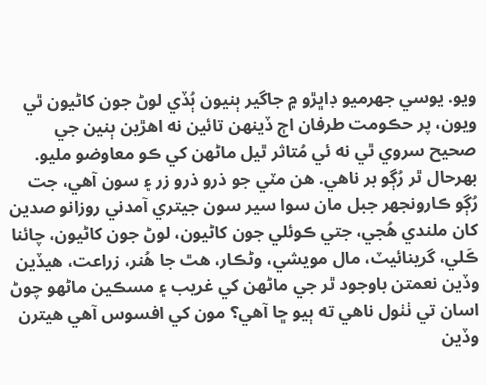ويو. يوسي جهرميو ڊاڀڙو ۾ جاگير ٻنيون ٻُڏي لوڻ جون کاڻيون ٿي ويون، پر حڪومت طرفان اڄ ڏينهن تائين نه اهڙين ٻنين جي صحيح سروي ٿي نه ئي مُتاثر ٿيل ماڻهن کي ڪو معاوضو مليو. بهرحال ٿر رُڳو بر ناهي. هن مٽي جو ذرو ذرو زر ۽ سون آهي، جت رُڳو ڪارونجهر جبل مان سوا سير سون جيتري آمدني روزانو صدين کان ملندي هُجي، جتي ڪوئلي جون کاڻيون، لوڻ جون کاڻيون، چائنا ڪَلي، گرينائيٽ، مال مويشي، وڻڪار، هٿ جا هُنر، زراعت، هيڏين وڏين نعمتن باوجود ٿر جي ماڻهن کي غريب ۽ مسڪين ماڻهو چوڻ اسان تي ٺٺول ناهي ته ٻيو ڇا آهي؟ مون کي افسوس آهي هيترن وڏين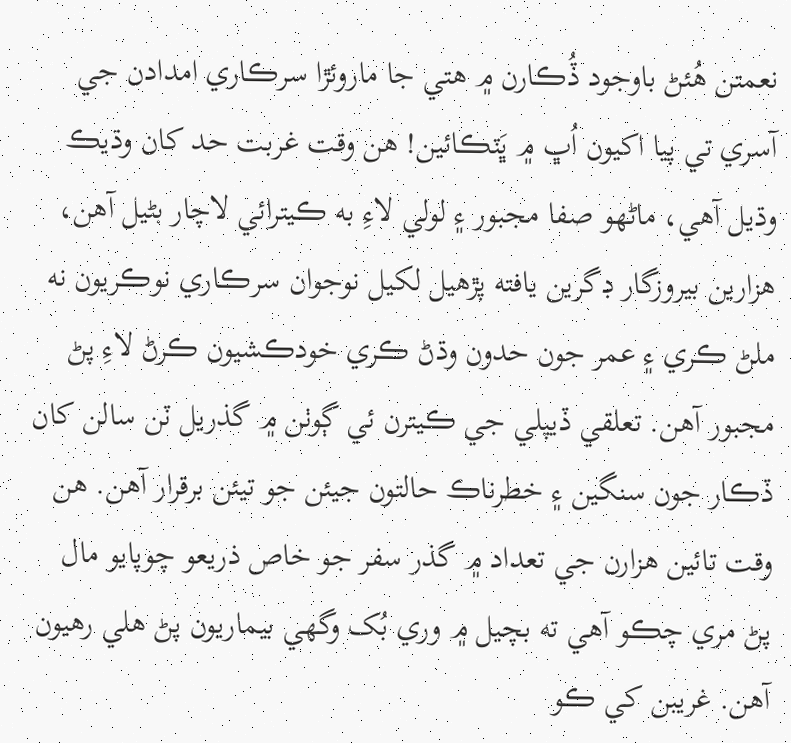نعمتن هُئڻ باوجود ڏُڪارن ۾ هتي جا ماروئڙا سرڪاري امدادن جي آسري تي پيا اکيون اُڀ ۾ ڀَٽڪائين! هن وقت غربت حد کان وڌيڪ وڌيل آهي، ماڻهو صفا مجبور ۽ لولي لاءِ به ڪيترائي لاچار بڻيل آهن، هزارين بيروزگار ڊگرين يافته پڙهيل لکيل نوجوان سرڪاري نوڪريون نه ملڻ ڪري ۽ عمر جون حدون وڌڻ ڪري خودڪشيون ڪرڻ لاءِ پڻ مجبور آهن. تعلقي ڏيپلي جي ڪيترن ئي ڳوٺن ۾ گذريل ٽن سالن کان ڏڪار جون سنگين ۽ خطرناڪ حالتون جيئن جو تيئن برقرار آهن. هن وقت تائين هزارن جي تعداد ۾ گذر سفر جو خاص ذريعو چوپايو مال پڻ مري چڪو آهي ته بچيل ۾ وري بُک وگهي بيماريون پڻ هلي رهيون آهن. غريبن کي ڪو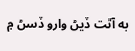به آٿت ڏيڻ وارو ڏسڻ ۾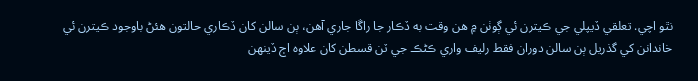نٿو اچي. تعلقي ڏيپلي جي ڪيترن ئي ڳوٺن ۾ هن وقت به ڏڪار جا راڱا جاري آهن، ٻن سالن کان ڏڪاري حالتون هئڻ باوجود ڪيترن ئي خاندانن کي گذريل ٻن سالن دوران فقط رليف واري ڪڻڪ جي ٽن قسطن کان علاوه اڄ ڏينهن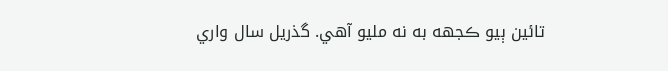تائين ٻيو ڪجهه به نه مليو آهي. گذريل سال واري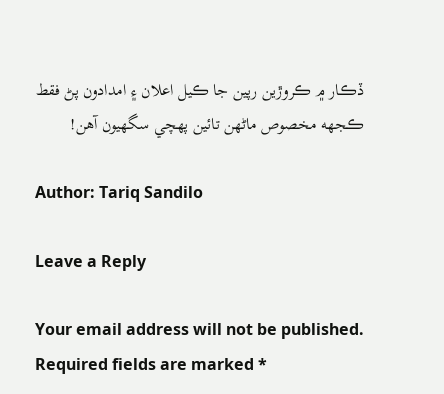ڏڪار ۾ ڪروڙين رپين جا ڪيل اعلان ۽ امدادون پڻ فقط ڪجهه مخصوص ماڻهن تائين پهچي سگهيون آهن!

Author: Tariq Sandilo

Leave a Reply

Your email address will not be published. Required fields are marked *